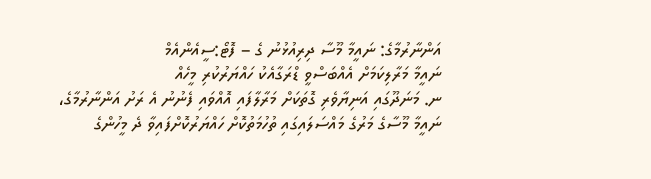އަންނާރުމާގެ: ނައީމާ މޫސާ ދިރިއުޅުނު ގެ – ފޮޓޯ:ސީއެންއެމް
ނައީމާ މަރާލިކަމަށް އެއްބަސްވީ ޑްރަގާއެކު ހައްޔަރުކުރި މީހެއް
ނ. މަނަދޫގައި އަނިޔާވެރި ގޮތަކަށް މަރާލާފައި އޮއްވައި ފެނުނު އެ ރަށު އަންނާރުމާގެ، ނައީމާ މޫސާގެ މަރުގެ މައްސަލައިގައި ތުހުމަތުކޮށް ހައްޔަރުކޮށްފައިވާ ދެ މީހުންގެ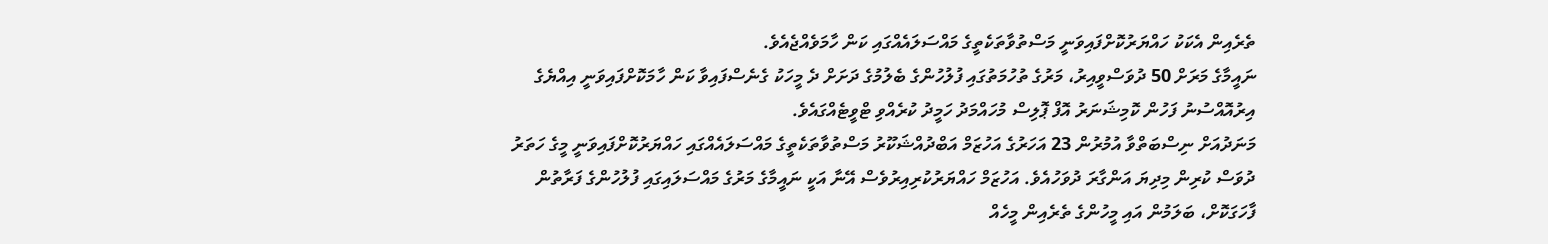ތެރެއިން އެކަކު ހައްޔަރުކޮށްފައިވަނީ މަސްތުވާތަކެތީގެ މައްސަލައެއްގައި ކަން ހާމަވެއްޖެއެވެ.
ނައީމާގެ މަރަށް 50 ދުވަސްވީއިރު، މަރުގެ ތުހުމަތުގައި ފުލުހުންގެ ބެލުމުގެ ދަށަށް ދެ މީހަކު ގެނެސްފައިވާ ކަން ހާމަކޮށްފައިވަނީ އިއްޔެގެ އިރުއޮއްސުނު ފަހުން ކޮމިޝަނަރު އޮފް ޕޮލިސް މުހައްމަދު ހަމީދު ކުރެއްވި ޓްވީޓެއްގައެވެ.
މަނަދުއަށް ނިސްބަތްވާ އުމުރުން 23 އަހަރުގެ އަހުޒަމް އަބްދުއްޝަކޫރު މަސްތުވާތަކެތީގެ މައްސަލައެއްގައި ހައްޔަރުކޮށްފައިވަނީ މީގެ ހަތަރު ދުވަސް ކުރިން މިދިޔަ އަންގާރަ ދުވަހުއެވެ. އަހުޒަމް ހައްޔަރުކުރިއިރުވެސް އޭނާ އަކީ ނައީމާގެ މަރުގެ މައްސަލައިގައި ފުލުހުންގެ ފަރާތުން ފާހަގަކޮށް، ބަލަމުން އައި މީހުންގެ ތެރެއިން މީހެއް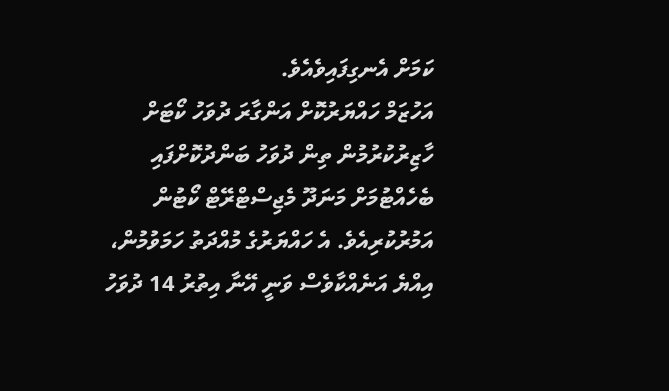ކަމަށް އެނގިފައިވެއެވެ.
އަހުޒަމް ހައްޔަރުކޮށް އަންގާރަ ދުވަހު ކޯޓަށް ހާޒިރުކުރުމުން ތިން ދުވަހު ބަންދުކޮށްފައި ބެހެއްޓުމަށް މަނަދޫ މެޖިސްޓްރޭޓް ކޯޓުން އަމުރުކުރިއެވެ. އެ ހައްޔަރުގެ މުއްދަތު ހަމަވުމުން، އިއްޔެ އަނެއްކާވެސް ވަނީ އޭނާ އިތުރު 14 ދުވަހު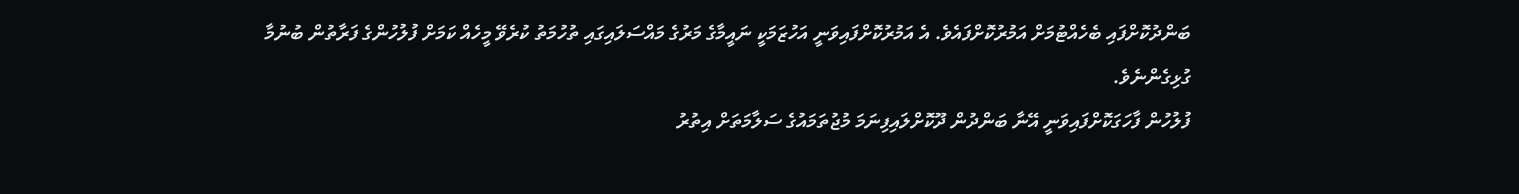ބަންދުކޮށްފައި ބެހެއްޓުމަށް އަމުރުކޮށްފައެވެ. އެ އަމުރުކޮށްފައިވަނީ އަހުޒަމަކީ ނައީމާގެ މަރުގެ މައްސަލައިގައި ތުހުމަތު ކުރެވޭ މީހެއް ކަމަށް ފުލުހުންގެ ފަރާތުން ބުނުމާ ގުޅިގެންނެވެ.
ފުލުހުން ފާހަގަކޮށްފައިވަނީ އޭނާ ބަންދުން ދޫކޮށްލައިފިނަމަ މުޖުތަމައުގެ ސަލާމަތަށް އިތުރު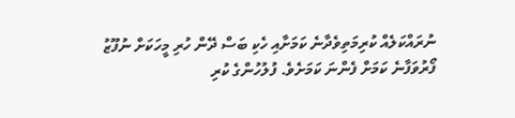ނުރައްކަލެއް ކުރިމަތިވެދާނެ ކަމަށާއި ހެކި ބަސް ދޭން ހުރި މީހަކަށް ނުފޫޒު ފޯރުވަފާނެ ކަމަށް ފެންނަ ކަމަށެވެ. ފުލުހުންގެ ކުރި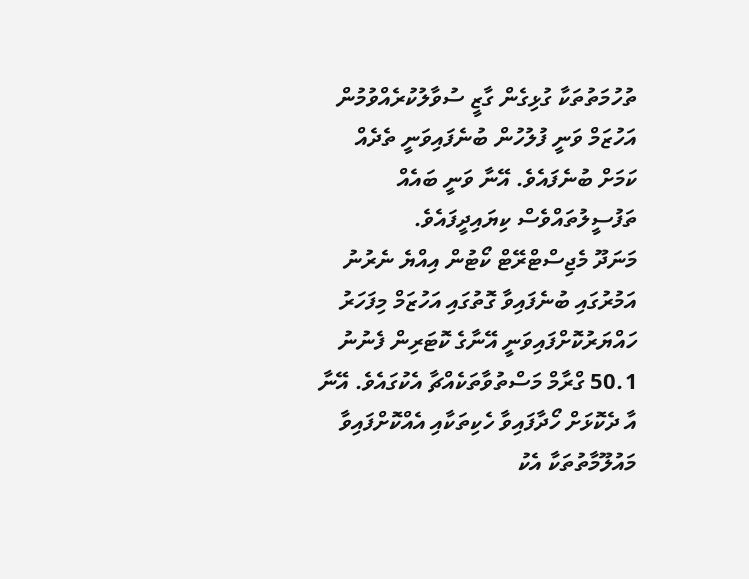ތުހުމަތުތަކާ ގުޅިގެން ގާޒީ ސުވާލުކުރެއްވުމުން އަހުޒަމް ވަނީ ފުލުހުން ބުނެފައިވަނީ ތެދެއް ކަމަށް ބުނެފައެވެ. އޭނާ ވަނީ ބައެއް ތަފުސީލުތައްވެސް ކިޔައިދީފައެވެ.
މަނަދޫ މެޖިސްޓްރޭޓް ކޯޓުން އިއްޔެ ނެރުނު އަމުރުގައި ބުނެފައިވާ ގޮތުގައި އަހުޒަމް މިފަހަރު ހައްޔަރުކޮށްފައިވަނީ އޭނާގެ ކޮޓަރިން ފެނުނު 50.1 ގްރާމް މަސްތުވާތަކެއްޗާ އެކުގައެވެ. އޭނާ އާ ދެކޮޅަށް ހޯދާފައިވާ ހެކިތަކާއި އެއްކޮށްފައިވާ މައުލޫމާތުތަކާ އެކު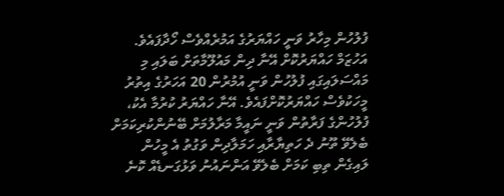ފުލުހުން މިހާރު ވަނީ ހައްޔަރުގެ އަމުރެއްވެސް ހޯދާފައެވެ.
އަހުޒަމް ހައްޔަރުކޮށް އޭނާ ދިން މައުލޫމާތަށް ބަލައި މި މައްސަލައިގައި ފުލުހުން ވަނީ އުމުރުން 20 އަހަރުގެ އިތުރު މީހަކުވެސް ހައްޔަރުކޮށްފައެވެ. އޭނާ ހައްޔަރު ކުރުމާ އެކު، ފުލުހުންގެ ފަރާތުން ވަނީ ނައީމާ މަރާލުމަށް ބޭނުންކުރިކަމަށް ބެލެވޭ ތޫނު ދެ ހަތިޔާރާއި ހަމަލާދިން ވަގުތު އެ މީހުން ލައިގެން ތިބި ކަމަށް ބެލެވޭ އަންނައުނު ވަޅުގަނޑެއް ކޮނެ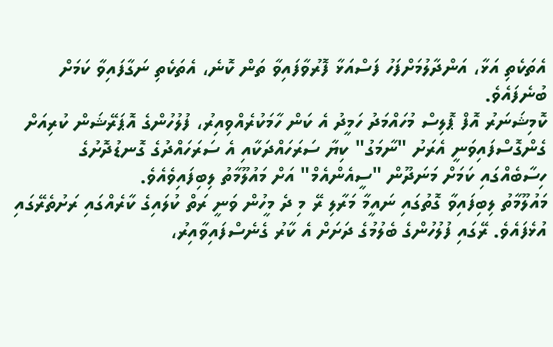އެތަކެތި އަޅާ، އަންދާލުމަށްފަހު ފަސްއަޅާ ފޮރުވާފައިވާ ތަން ކޮނެ، އެތަކެތި ނަގާފައިވާ ކަމަށް ބުނެފައެވެ.
ކޮމިޝަނަރު އޮފް ޕޮލިސް މުހައްމަދު ހަމީދު އެ ކަން ހާމަކުރެއްވިއިރު، ފުލުހުންގެ އޮޕަރޭޝަން ކުރިއަށް ގެންގޮސްފައިވަނީ އެރަށު "ނާމަގު" ކިޔާ ސަރަހައްދަކާއި އެ ސަރަހައްދުގެ ގޮނޑުދޮށުގެ ހިސާބެއްގައި ކަމަށް މަނަދޫން "ސީއެންއެމް" އަށް މައުލޫމާތު ލިބިފައިވެއެވެ.
މައުލޫމާތު ލިބިފައިވާ ގޮތުގައި ނައީމާ މަރާލި ރޭ މި ދެ މީހުން ވަނީ ރަތް ކުލައިގެ ކާރެއްގައި ރަށުތެރޭގައި އުޅެފައެވެ. ރޭގައި ފުލުހުންގެ ބެލުމުގެ ދަށަށް އެ ކާރު ގެނެސްފައިވާއިރު،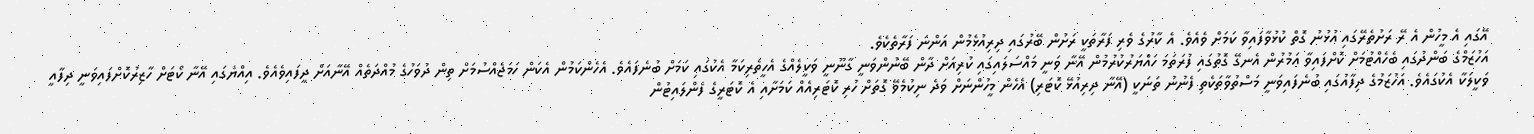އޭގައި އެ މީހުން އެ ރޭ ރަށުތެރޭގައި އުޅުނު ގޮތް ކުޅުވާފައިވާ ކަމަށް ވެއެވެ. އެ ކާރުގެ ވެރި ފަރާތަކީ ރަށުން ބޭރުގައި ދިރިއުޅެމުން އަންނަ ފަރާތެކެވެ.
އަހުޒަމްގެ ބަންދުގައި ބެހެއްޓުމަށް ކޮށްފައިވާ އަމުރުން އެނގޭ ގޮތުގައި ފުރަތަމަ ހައްޔަރުކުރުމުން އޭނާ ވަނީ މައްސަލައިގައި ކުރިއަށް ދާން ބޭނުންވަނީ ގާނޫނީ ވަކީލެއްގެ އެހީތެރިކަމާ އެކުގައި ކަމަށް ބުނެފައެވެ. އެހެންކަމުން އެކަން ހަމަޖެއްސުމަށް ތިން ދުވަހުގެ މުއްދަތެއް އޭނާއަށް ދީފައިވެއެވެ. އިއްޔެގައި އޭނާ ކޯޓަށް ހާޒިރުކޮށްފައިވަނީ ދިފާއީ ވަކީލަކާ އެކުގައެވެ. އަހުޒަމުގެ ދިފާއުގައި ބުނެފައިވަނީ މަސްތުވާތަކެތި ފެނުނު ތަނަކީ (އޭނާ ދިރިއުޅޭ ކޮޓަރި) އެހެން މީހުންނަށް ވަދެ ނިކުމެވޭ ގޮތަށް ހުރި ކޮޓަރިއެއް ކަމަށާއި އެ ކޮޓަރީގެ ފެންލައިޓުން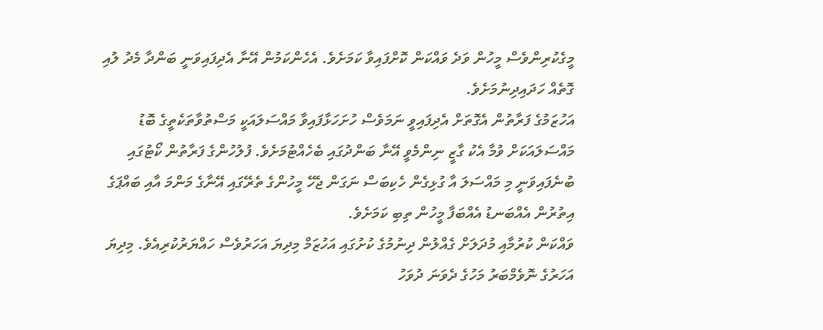މީގެކުރިންވެސް މީހުން ވަދެ ވައްކަން ކޮށްފައިވާ ކަމަށެވެ. އެހެންކަމުން އޭނާ އެދިފައިވަނީ ބަންދާ މެދު ލުއި ގޮތެއް ހަދައިދިނުމަށެވެ.
އަހުޒަމުގެ ފަރާތުން އެގޮތަށް އެދިފައިވީ ނަމަވެސް ހުށަހަޅާފައިވާ މައްސަލައަކީ މަސްތުވާތަކެތީގެ ބޮޑު މައްސަލައަކަށް ވުމާ އެކު ގާޒީ ނިންމެވީ އޭނާ ބަންދުގައި ބެހެއްޓުމަށެވެ. ފުލުހުންގެ ފަރާތުން ކޯޓުގައި ބުނެފައިވަނީ މި މައްސަލަ އާ ގުޅިގެން ހެކިބަސް ނަގަން ޖެހޭ މީހުންގެ ތެރޭގައި އޭނާގެ މަންމަ އާއި ބައްޕަގެ އިތުރުން އެއްބަނޑު އެއްބަފާ މީހުން ތިބި ކަމަށެވެ.
ވައްކަން ކުރުމާއި މުދަލަށް ގެއްލުން ދިނުމުގެ ކުށުގައި އަހުޒަމް މިދިޔަ އަހަރުވެސް ހައްޔަރުކުރިއެވެ. މިދިޔަ އަހަރުގެ ނޮވެމްބަރު މަހުގެ ދެވަނަ ދުވަހު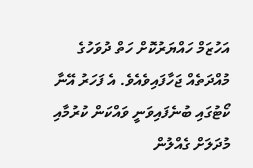އަހުޒަމް ހައްޔަރުކޮށް ހަތް ދުވަހުގެ މުއްދަތެއް ޖަހާފައިވެއެވެ. އެ ފަހަރު އޭނާ ކޯޓުގައި ބުނެފައިވަނީ ވައްކަން ކުރުމާއި މުދަލަށް ގެއްލުން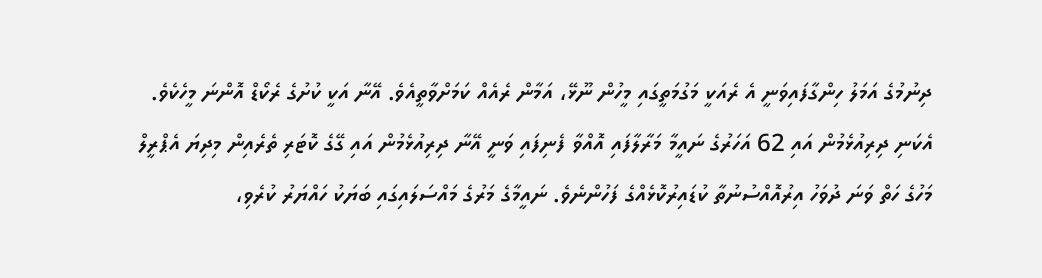ދިނުމުގެ އަމަލު ހިންގާފައިވަނީ އެ ރެއަކީ މަގުމަތީގައި މީހުން ނޫޅޭ، އަމާން ރެއެއް ކަމަށްވާތީއެވެ. އޭނާ އަކީ ކުށުގެ ރެކޯޑް އޮންނަ މީހެކެވެ.
އެކަނި ދިރިއުޅެމުން އައި 62 އަހަރުގެ ނައީމާ މަރާލާފައި އޮއްވާ ފެނިފައި ވަނީ އޭނާ ދިރިއުޅެމުން އައި ގޭގެ ކޮޓަރި ތެރެއިން މިދިޔަ އެޕްރީލް މަހުގެ ހަތް ވަނަ ދުވަހު އިރުއޮއްސުނުތާ ކުޑައިރުކޮޅެއްގެ ފަހުންނެވެ. ނައީމާގެ މަރުގެ މައްސަލައިގައި ބަޔަކު ހައްޔަރު ކުރެވި،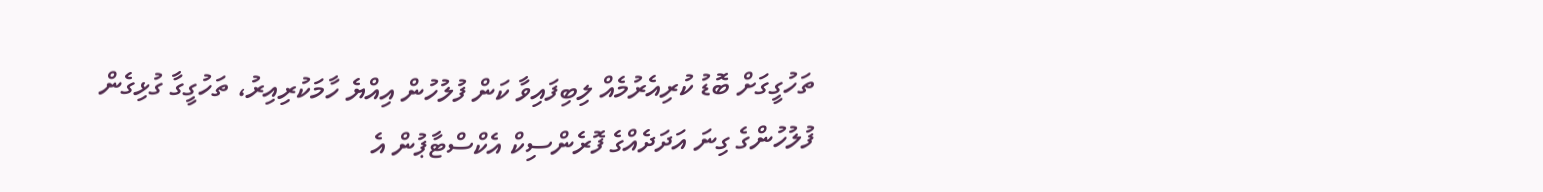ތަހުގީގަށް ބޮޑު ކުރިއެރުމެއް ލިބިފައިވާ ކަން ފުލުހުން އިއްޔެ ހާމަކުރިއިރު، ތަހުގީގާ ގުޅިގެން ފުލުހުންގެ ގިނަ އަދަދެއްގެ ފޮރެންސިކް އެކްސްޓާޕުން އެ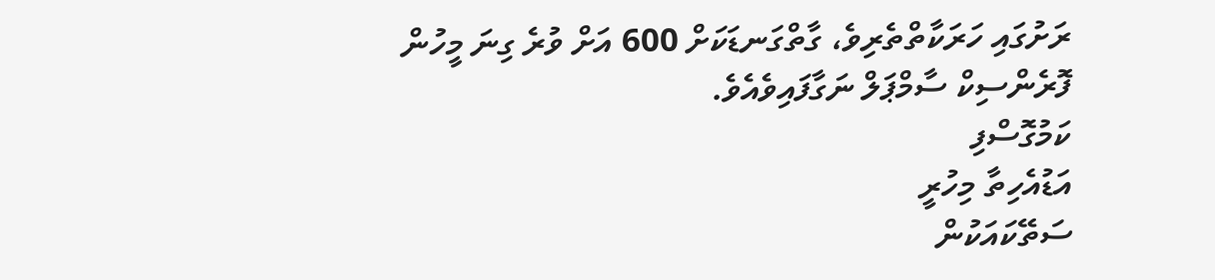ރަށުގައި ހަރަކާތްތެރިވެ، ގާތްގަނޑަކަށް 600 އަށް ވުރެ ގިނަ މީހުން ފޮރެންސިކް ސާމްޕަލް ނަގާފައިވެއެވެ.
ކަމުގޮސްފި
އަޑުއެހިތާ މިހުރީ
ސަތޭކައަކުން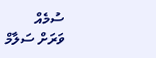ސުމެއް
ވަރަށް ސަލާމް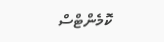ކޮމެންޓްސް